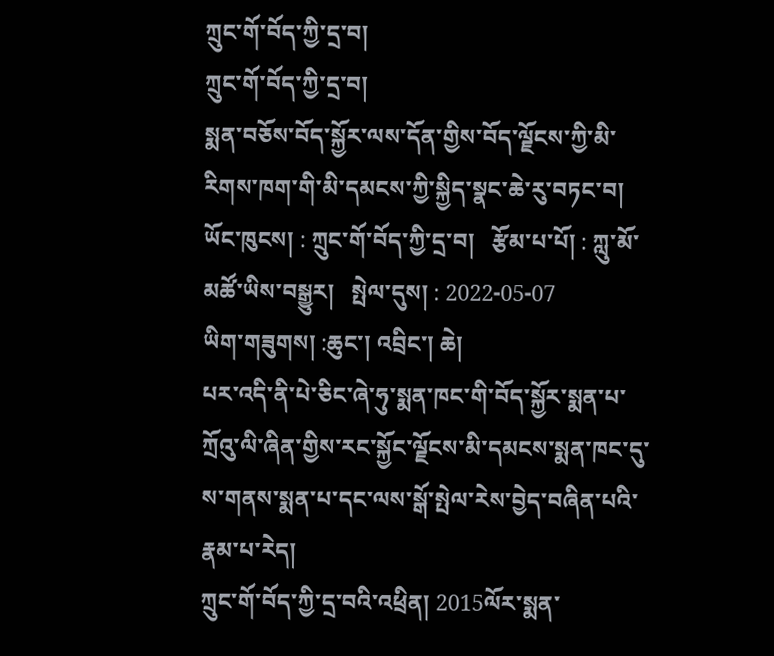ཀྲུང་གོ་བོད་ཀྱི་དྲ་བ།
ཀྲུང་གོ་བོད་ཀྱི་དྲ་བ།
སྨན་བཅོས་བོད་སྐྱོར་ལས་དོན་གྱིས་བོད་ལྗོངས་ཀྱི་མི་རིགས་ཁག་གི་མི་དམངས་ཀྱི་སྐྱིད་སྣང་ཆེ་རུ་བཏང་བ།
ཡོང་ཁུངས། : ཀྲུང་གོ་བོད་ཀྱི་དྲ་བ།   རྩོམ་པ་པོ། : ཀླུ་མོ་མཚོ་ཡིས་བསྒྱུར།   སྤེལ་དུས། : 2022-05-07
ཡིག་གཟུགས། :ཆུང་། འབྲིང་། ཆེ།
པར་འདི་ནི་པེ་ཅིང་ཞེ་ཧུ་སྨན་ཁང་གི་བོད་སྐྱོར་སྨན་པ་ཀྲོའུ་ལི་ཞིན་གྱིས་རང་སྐྱོང་ལྗོངས་མི་དམངས་སྨན་ཁང་དུ་ས་གནས་སྨན་པ་དང་ལས་སྒོ་སྤེལ་རེས་བྱེད་བཞིན་པའི་རྣམ་པ་རེད།
ཀྲུང་གོ་བོད་ཀྱི་དྲ་བའི་འཕྲིན། 2015ལོར་སྨན་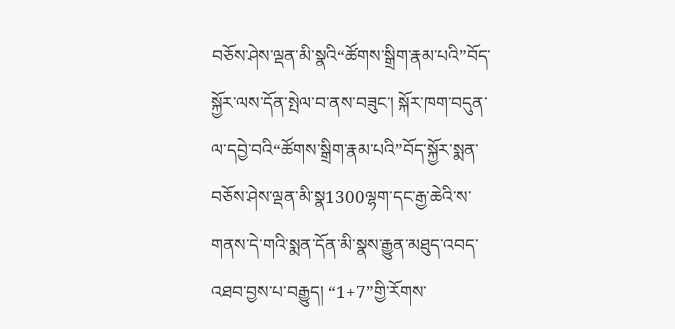བཅོས་ཤེས་ལྡན་མི་སྣའི“ཚོགས་སྒྲིག་རྣམ་པའི”བོད་སྐྱོར་ལས་དོན་སྤེལ་བ་ནས་བཟུང་། སྐོར་ཁག་བདུན་ལ་དབྱེ་བའི“ཚོགས་སྒྲིག་རྣམ་པའི”བོད་སྐྱོར་སྨན་བཅོས་ཤེས་ལྡན་མི་སྣ1300ལྷག་དང་རྒྱ་ཆེའི་ས་གནས་དེ་གའི་སྨན་དོན་མི་སྣས་རྒྱུན་མཐུད་འབད་འཐབ་བྱས་པ་བརྒྱུད། “1+7”གྱི་རོགས་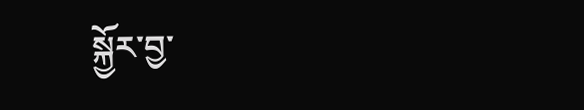སྐྱོར་བྱ་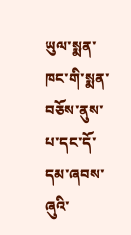ཡུལ་སྨན་ཁང་གི་སྨན་བཅོས་ནུས་པ་དང་དོ་དམ་ཞབས་ཞུའི་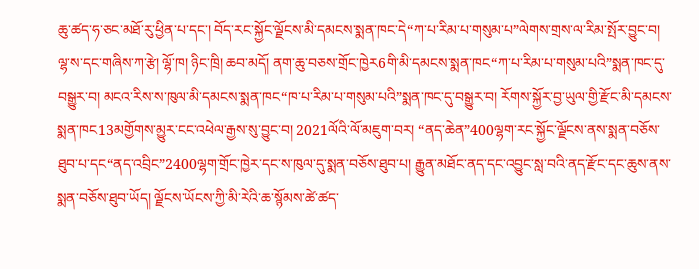ཆུ་ཚད་ཧ་ཅང་མཐོ་རུ་ཕྱིན་པ་དང་། བོད་རང་སྐྱོང་ལྗོངས་མི་དམངས་སྨན་ཁང་དེ“ཀ་པ་རིམ་པ་གསུམ་པ”ལེགས་གྲས་ལ་རིམ་སྤོར་བྱུང་བ། ལྷ་ས་དང་གཞིས་ཀ་རྩེ། ལྷོ་ཁ། ཉིང་ཁྲི། ཆབ་མདོ། ནག་ཆུ་བཅས་གྲོང་ཁྱེར6གི་མི་དམངས་སྨན་ཁང“ཀ་པ་རིམ་པ་གསུམ་པའི”སྨན་ཁང་དུ་བསྒྱུར་བ། མངའ་རིས་ས་ཁུལ་མི་དམངས་སྨན་ཁང“ཁ་པ་རིམ་པ་གསུམ་པའི”སྨན་ཁང་དུ་བསྒྱུར་བ། རོགས་སྐྱོར་བྱ་ཡུལ་གྱི་རྫོང་མི་དམངས་སྨན་ཁང13མགྱོགས་མྱུར་ངང་འཕེལ་རྒྱས་སུ་བྱུང་བ། 2021ལོའི་ལོ་མཇུག་བར། “ནད་ཆེན”400ལྷག་རང་སྐྱོང་ལྗོངས་ནས་སྨན་བཅོས་ཐུབ་པ་དང“ནད་འབྲིང”2400ལྷག་གྲོང་ཁྱེར་དང་ས་ཁུལ་དུ་སྨན་བཅོས་ཐུབ་པ། རྒྱུན་མཐོང་ནད་དང་འབྱུང་སླ་བའི་ནད་རྫོང་དང་ཆུས་ནས་སྨན་བཅོས་ཐུབ་ཡོད། ལྗོངས་ཡོངས་ཀྱི་མི་རེའི་ཆ་སྙོམས་ཚེ་ཚད་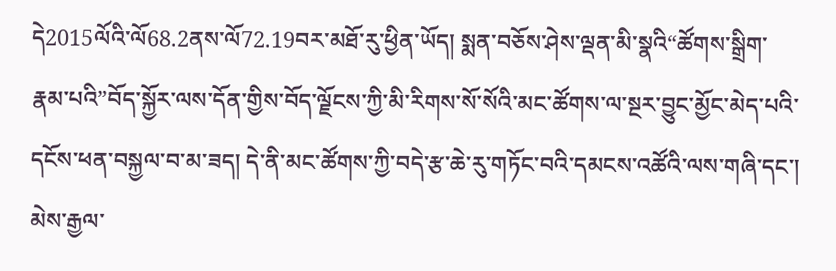དེ2015ལོའི་ལོ68.2ནས་ལོ72.19བར་མཐོ་རུ་ཕྱིན་ཡོད། སྨན་བཅོས་ཤེས་ལྡན་མི་སྣའི“ཚོགས་སྒྲིག་རྣམ་པའི”བོད་སྐྱོར་ལས་དོན་གྱིས་བོད་ལྗོངས་ཀྱི་མི་རིགས་སོ་སོའི་མང་ཚོགས་ལ་སྔར་བྱུང་མྱོང་མེད་པའི་དངོས་ཕན་བསྐྱལ་བ་མ་ཟད། དེ་ནི་མང་ཚོགས་ཀྱི་བདེ་རྩ་ཆེ་རུ་གཏོང་བའི་དམངས་འཚོའི་ལས་གཞི་དང་། མེས་རྒྱལ་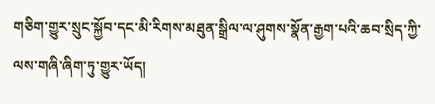གཅིག་གྱུར་སྲུང་སྐྱོབ་དང་མི་རིགས་མཐུན་སྒྲིལ་ལ་ཤུགས་སྣོན་རྒྱག་པའི་ཆབ་སྲིད་ཀྱི་ལས་གཞི་ཞིག་ཏུ་གྱུར་ཡོད།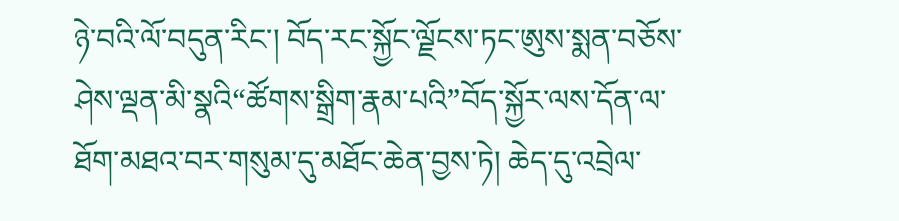ཉེ་བའི་ལོ་བདུན་རིང་། བོད་རང་སྐྱོང་ལྗོངས་ཏང་ཨུས་སྨན་བཅོས་ཤེས་ལྡན་མི་སྣའི“ཚོགས་སྒྲིག་རྣམ་པའི”བོད་སྐྱོར་ལས་དོན་ལ་ཐོག་མཐའ་བར་གསུམ་དུ་མཐོང་ཆེན་བྱས་ཏེ། ཆེད་དུ་འབྲེལ་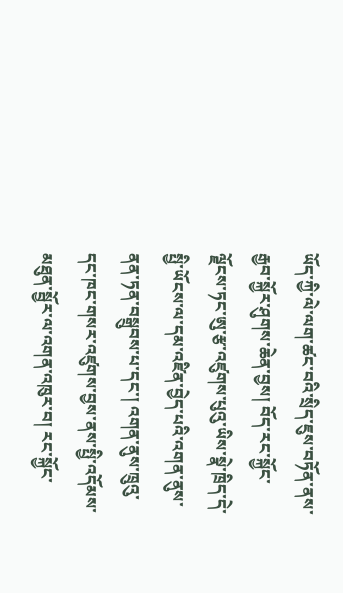ཡོད་ཀྱི་ལེ་ལག་ཚང་བའི་སྲིད་ཇུས་བཏོན་ནས་རྒྱབ་སྐྱོར་ཤུགས་ཆེན་བྱས། བོད་རང་སྐྱོང་ལྗོངས་ཏང་ཨུ་རྩ་འཛུགས་པུའུ་ཡིས་སྣེ་ཁྲིད་དེ་སྤྱི་ཡོངས་ལ་དམ་འཛིན་བྱེད་པའི་འགན་ནུས་ནན་ཏན་བསྒྲུབས་པ་དང་། འགན་ནུས་ཁྲུའུ་དང་ཁང་གསར་འཛུགས་བྱས་ནས་སྤྱི་འདོམས་མཐུན་སྦྱོར་ལ་འགན་འཁུར་བ། རང་སྐྱོང་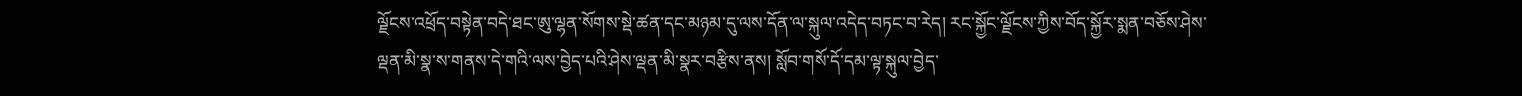ལྗོངས་འཕྲོད་བསྟེན་བདེ་ཐང་ཨུ་ལྷན་སོགས་སྡེ་ཚན་དང་མཉམ་དུ་ལས་དོན་ལ་སྐུལ་འདེད་བཏང་བ་རེད། རང་སྐྱོང་ལྗོངས་ཀྱིས་བོད་སྐྱོར་སྨན་བཅོས་ཤེས་ལྡན་མི་སྣ་ས་གནས་དེ་གའི་ལས་བྱེད་པའི་ཤེས་ལྡན་མི་སྣར་བརྩིས་ནས། སློབ་གསོ་དོ་དམ་ལྟ་སྐུལ་བྱེད་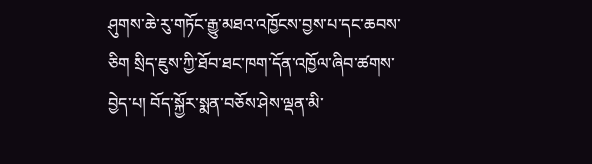ཤུགས་ཆེ་རུ་གཏོང་རྒྱུ་མཐའ་འཁྱོངས་བྱས་པ་དང་ཆབས་ཅིག སྲིད་ཇུས་ཀྱི་ཐོབ་ཐང་ཁག་དོན་འཁྱོལ་ཞིབ་ཚགས་བྱེད་པ། བོད་སྐྱོར་སྨན་བཅོས་ཤེས་ལྡན་མི་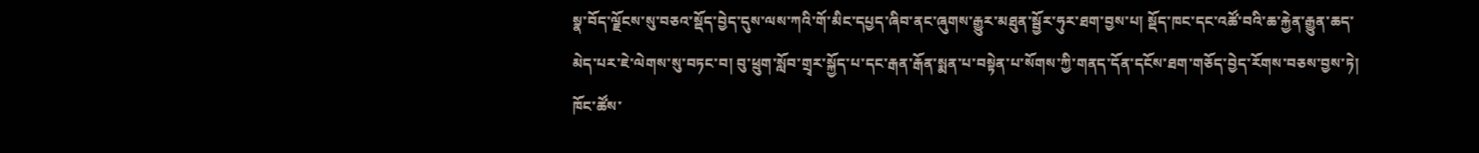སྣ་བོད་ལྗོངས་སུ་བཅའ་སྡོད་བྱེད་དུས་ལས་ཀའི་གོ་མིང་དཔྱད་ཞིབ་ནང་ཞུགས་རྒྱུར་མཐུན་སྦྱོར་ཧུར་ཐག་བྱས་པ། སྡོད་ཁང་དང་འཚོ་བའི་ཆ་རྐྱེན་རྒྱུན་ཆད་མེད་པར་ཇེ་ལེགས་སུ་བཏང་བ། བུ་ཕྲུག་སློབ་གྲྭར་སྐྱོད་པ་དང་རྒན་རྒོན་སྨན་པ་བསྟེན་པ་སོགས་ཀྱི་གནད་དོན་དངོས་ཐག་གཅོད་བྱེད་རོགས་བཅས་བྱས་ཏེ། ཁོང་ཚོས་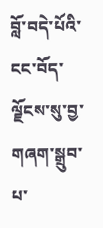བློ་བདེ་པོའི་ངང་བོད་ལྗོངས་སུ་བྱ་གཞག་སྒྲུབ་པ་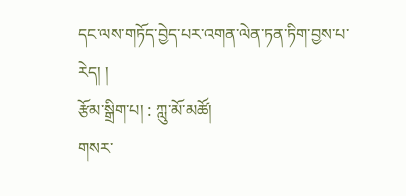དང་ལས་གཏོད་བྱེད་པར་འགན་ལེན་ཏན་ཏིག་བྱས་པ་རེད། །
རྩོམ་སྒྲིག་པ། : ཀླུ་མོ་མཚོ།
གསར་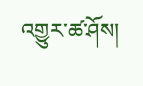འགྱུར་ཚ་ཤོས།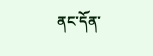ནང་དོན་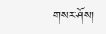གསར་ཤོས།